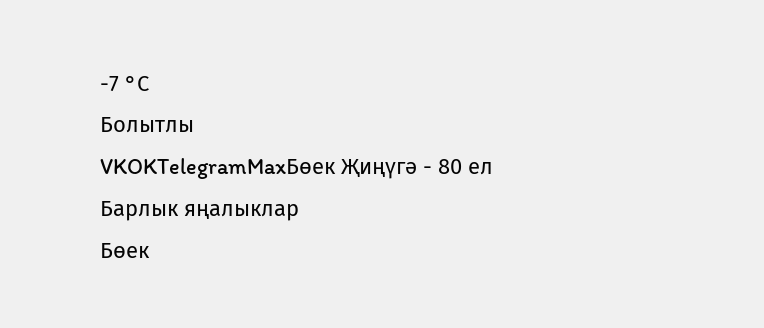-7 °С
Болытлы
VKOKTelegramMaxБөек Җиңүгә - 80 ел
Барлык яңалыклар
Бөек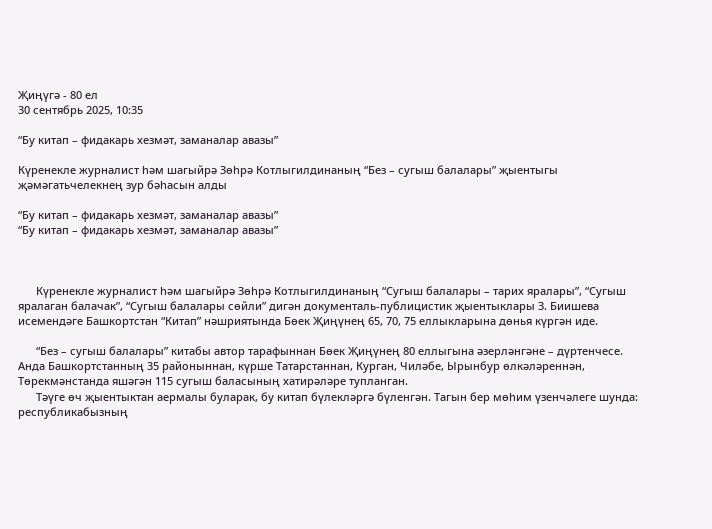Җиңүгә - 80 ел
30 сентябрь 2025, 10:35

“Бу китап – фидакарь хезмәт, заманалар авазы”

Күренекле журналист һәм шагыйрә Зөһрә Котлыгилдинаның “Без – сугыш балалары” җыентыгы җәмәгатьчелекнең зур бәһасын алды

“Бу китап – фидакарь хезмәт, заманалар авазы”
“Бу китап – фидакарь хезмәт, заманалар авазы”



      Күренекле журналист һәм шагыйрә Зөһрә Котлыгилдинаның “Сугыш балалары – тарих яралары”, “Сугыш яралаган балачак”, “Сугыш балалары сөйли” дигән документаль-публицистик җыентыклары З. Биишева исемендәге Башкортстан “Китап” нәшриятында Бөек Җиңүнең 65, 70, 75 еллыкларына дөнья күргән иде.

      “Без – сугыш балалары” китабы автор тарафыннан Бөек Җиңүнең 80 еллыгына әзерләнгәне – дүртенчесе. Анда Башкортстанның 35 районыннан, күрше Татарстаннан, Курган, Чиләбе, Ырынбур өлкәләреннән, Төрекмәнстанда яшәгән 115 сугыш баласының хатирәләре тупланган.
      Тәүге өч җыентыктан аермалы буларак, бу китап бүлекләргә бүленгән. Тагын бер мөһим үзенчәлеге шунда: республикабызның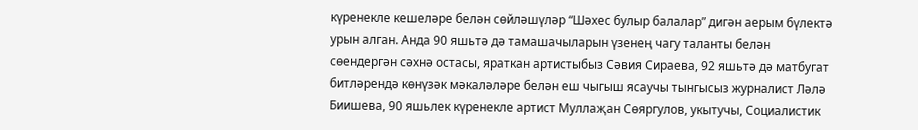күренекле кешеләре белән сөйләшүләр “Шәхес булыр балалар” дигән аерым бүлектә урын алган. Анда 90 яшьтә дә тамашачыларын үзенең чагу таланты белән сөендергән сәхнә остасы, яраткан артистыбыз Сәвия Сираева, 92 яшьтә дә матбугат битләрендә көнүзәк мәкаләләре белән еш чыгыш ясаучы тынгысыз журналист Ләлә Биишева, 90 яшьлек күренекле артист Муллаҗан Сөяргулов, укытучы, Социалистик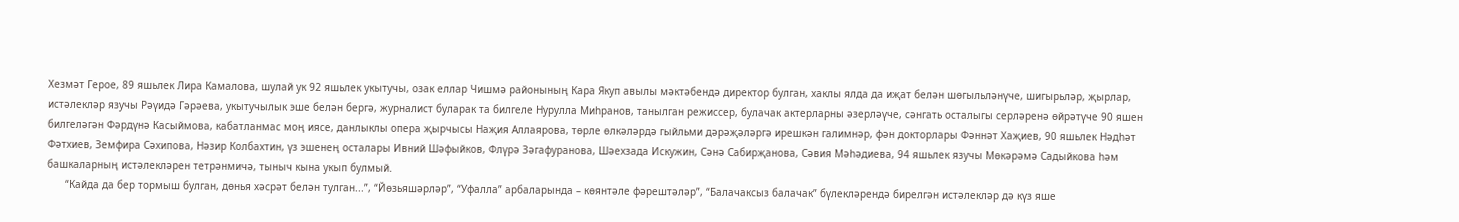Хезмәт Герое, 89 яшьлек Лира Камалова, шулай ук 92 яшьлек укытучы, озак еллар Чишмә районының Кара Якуп авылы мәктәбендә директор булган, хаклы ялда да иҗат белән шөгыльләнүче, шигырьләр, җырлар, истәлекләр язучы Рәүидә Гәрәева, укытучылык эше белән бергә, журналист буларак та билгеле Нурулла Миһранов, танылган режиссер, булачак актерларны әзерләүче, сәнгать осталыгы серләренә өйрәтүче 90 яшен билгеләгән Фәрдүнә Касыймова, кабатланмас моң иясе, данлыклы опера җырчысы Наҗия Аллаярова, төрле өлкәләрдә гыйльми дәрәҗәләргә ирешкән галимнәр, фән докторлары Фәннәт Хаҗиев, 90 яшьлек Нәдһәт Фәтхиев, Земфира Сәхипова, Нәзир Колбахтин, үз эшенең осталары Ивний Шәфыйков, Флүрә Зәгафуранова, Шәехзада Искужин, Сәнә Сабирҗанова, Сәвия Мәһәдиева, 94 яшьлек язучы Мөкәрәмә Садыйкова һәм башкаларның истәлекләрен тетрәнмичә, тыныч кына укып булмый.
      “Кайда да бер тормыш булган, дөнья хәсрәт белән тулган...”, “Йөзьяшәрләр”, “Уфалла” арбаларында – көянтәле фәрештәләр”, “Балачаксыз балачак” бүлекләрендә бирелгән истәлекләр дә күз яше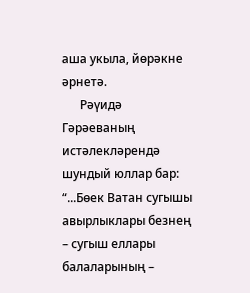аша укыла, йөрәкне әрнетә.
      Рәүидә Гәрәеваның истәлекләрендә шундый юллар бар: “...Бөек Ватан сугышы авырлыклары безнең – сугыш еллары балаларының –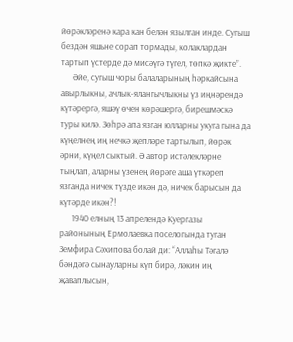йөрәкләренә кара кан белән язылган инде. Сугыш бездән яшьне сорап тормады, колаклардан тартып үстерде дә мисәүгә түгел, төпкә җикте”.
      Әйе, сугыш чоры балаларының һәркайсына авырлыкны, ачлык-ялангычлыкны үз иңнәрендә күтәрергә, яшәү өчен көрәшергә, бирешмәскә туры килә. Зөһрә апа язган юлларны укуга гына да  күңелнең иң нечкә җепләре тартылып, йөрәк әрни, күңел сыктый. Ә автор истәлекләрне тыңлап, аларны үзенең йөрәге аша үткәреп язганда ничек түзде икән дә, ничек барысын да күтәрде икән?!
      1940 елның 13 апрелендә Куергазы районының Ермолаевка поселогында туган Земфира Сәхипова болай ди: “Аллаһы Тәгалә бәндәгә сынауларны күп бирә, ләкин иң җаваплысын,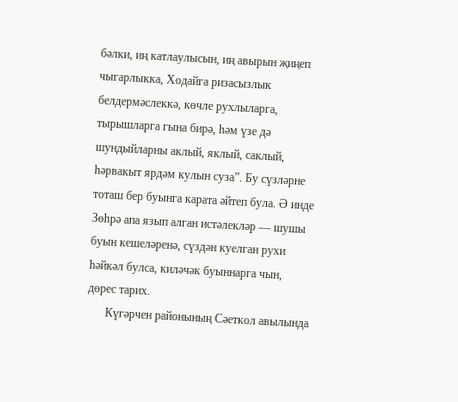бәлки, иң катлаулысын, иң авырын җиңеп чыгарлыкка, Ходайга ризасызлык белдермәслеккә, көчле рухлыларга, тырышларга гына бирә, һәм үзе дә шундыйларны аклый, яклый, саклый, һәрвакыт ярдәм кулын суза”. Бу сүзләрне тоташ бер буынга карата әйтеп була. Ә инде Зөһрә апа язып алган истәлекләр — шушы буын кешеләренә, сүздән куелган рухи һәйкәл булса, киләчәк буыннарга чын, дөрес тарих.
      Күгәрчен районының Сәеткол авылында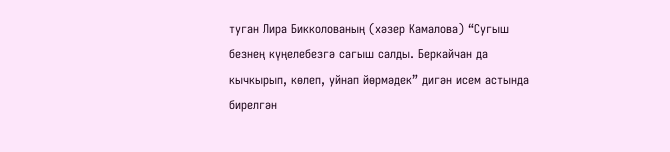туган Лира Бикколованың (хәзер Камалова) “Сугыш безнең күңелебезгә сагыш салды. Беркайчан да кычкырып, көлеп, уйнап йөрмәдек” дигән исем астында бирелгән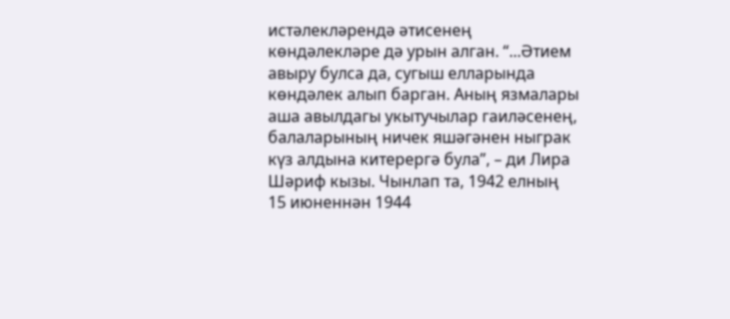истәлекләрендә әтисенең көндәлекләре дә урын алган. “...Әтием авыру булса да, сугыш елларында көндәлек алып барган. Аның язмалары аша авылдагы укытучылар гаиләсенең, балаларының ничек яшәгәнен ныграк күз алдына китерергә була”, – ди Лира Шәриф кызы. Чынлап та, 1942 елның 15 июненнән 1944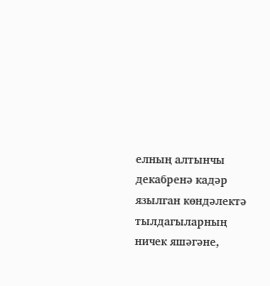елның алтынчы декабренә кадәр язылган көндәлектә тылдагыларның ничек яшәгәне,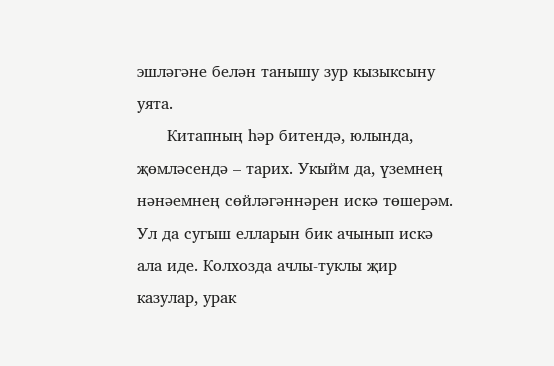эшләгәне белән танышу зур кызыксыну уята.
      Китапның һәр битендә, юлында, җөмләсендә – тарих. Укыйм да, үземнең нәнәемнең сөйләгәннәрен искә төшерәм. Ул да сугыш елларын бик ачынып искә ала иде. Колхозда ачлы-туклы җир казулар, урак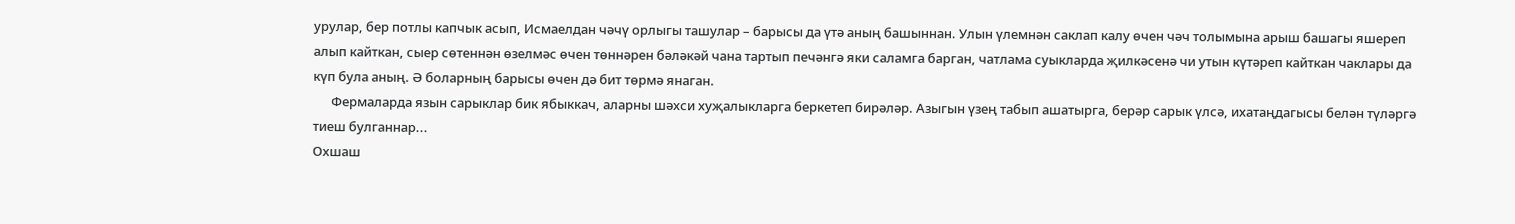урулар, бер потлы капчык асып, Исмаелдан чәчү орлыгы ташулар – барысы да үтә аның башыннан. Улын үлемнән саклап калу өчен чәч толымына арыш башагы яшереп алып кайткан, сыер сөтеннән өзелмәс өчен төннәрен бәләкәй чана тартып печәнгә яки саламга барган, чатлама суыкларда җилкәсенә чи утын күтәреп кайткан чаклары да күп була аның. Ә боларның барысы өчен дә бит төрмә янаган.
      Фермаларда язын сарыклар бик ябыккач, аларны шәхси хуҗалыкларга беркетеп бирәләр. Азыгын үзең табып ашатырга, берәр сарык үлсә, ихатаңдагысы белән түләргә тиеш булганнар...
Охшаш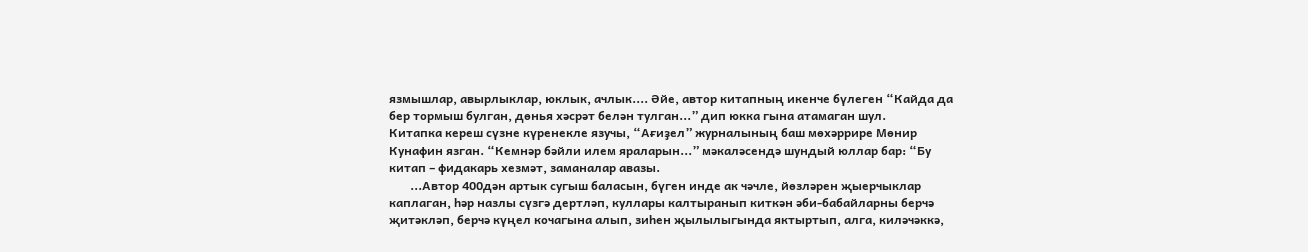язмышлар, авырлыклар, юклык, ачлык.... Әйе, автор китапның икенче бүлеген “Кайда да бер тормыш булган, дөнья хәсрәт белән тулган...” дип юкка гына атамаган шул.
Китапка кереш сүзне күренекле язучы, “Ағиҙел” журналының баш мөхәррире Мөнир Кунафин язган. “Кемнәр бәйли илем яраларын...” мәкаләсендә шундый юллар бар: “Бу китап – фидакарь хезмәт, заманалар авазы.
       ...Автор 400дән артык сугыш баласын, бүген инде ак чәчле, йөзләрен җыерчыклар каплаган, һәр назлы сүзгә дертләп, куллары калтыранып киткән әби-бабайларны берчә җитәкләп, берчә күңел кочагына алып, зиһен җылылыгында яктыртып, алга, киләчәккә,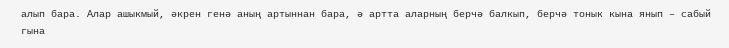алып бара. Алар ашыкмый, әкрен генә аның артыннан бара, ә артта аларның берчә балкып, берчә тонык кына янып – сабый гына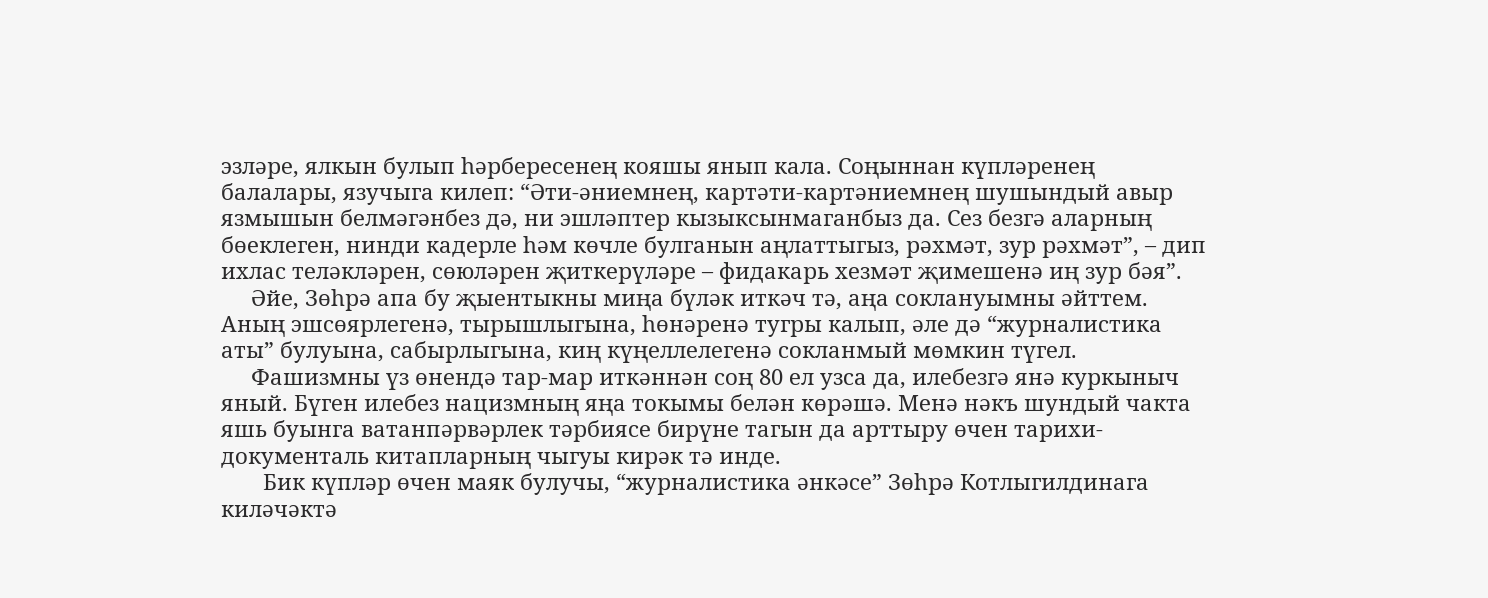эзләре, ялкын булып һәрбересенең кояшы янып кала. Соңыннан күпләренең балалары, язучыга килеп: “Әти-әниемнең, картәти-картәниемнең шушындый авыр язмышын белмәгәнбез дә, ни эшләптер кызыксынмаганбыз да. Сез безгә аларның бөеклеген, нинди кадерле һәм көчле булганын аңлаттыгыз, рәхмәт, зур рәхмәт”, – дип ихлас теләкләрен, сөюләрен җиткерүләре – фидакарь хезмәт җимешенә иң зур бәя”.
     Әйе, Зөһрә апа бу җыентыкны миңа бүләк иткәч тә, аңа соклануымны әйттем. Аның эшсөярлегенә, тырышлыгына, һөнәренә тугры калып, әле дә “журналистика аты” булуына, сабырлыгына, киң күңеллелегенә сокланмый мөмкин түгел.
     Фашизмны үз өнендә тар-мар иткәннән соң 80 ел узса да, илебезгә янә куркыныч яный. Бүген илебез нацизмның яңа токымы белән көрәшә. Менә нәкъ шундый чакта яшь буынга ватанпәрвәрлек тәрбиясе бирүне тагын да арттыру өчен тарихи-документаль китапларның чыгуы кирәк тә инде.
       Бик күпләр өчен маяк булучы, “журналистика әнкәсе” Зөһрә Котлыгилдинага киләчәктә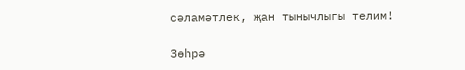сәламәтлек, җан тынычлыгы телим!

Зөһрә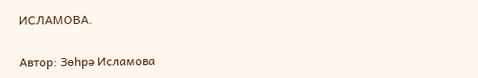ИСЛАМОВА.

Автор: Зөһрә Исламова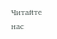Читайте нас